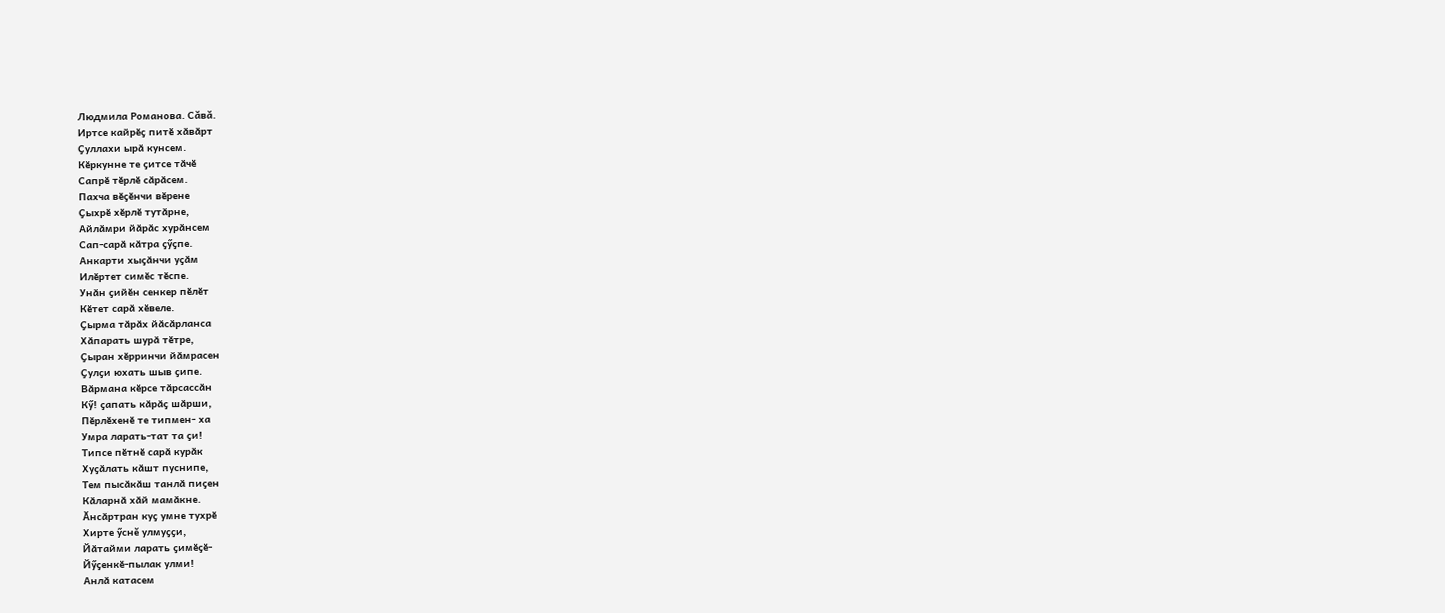Людмила Романова. Сăвă.
Иртсе кайрӗҫ питӗ хӑвӑрт
Ҫуллахи ырӑ кунсем.
Кӗркунне те ҫитсе тӑчӗ
Сапрӗ тӗрлӗ сӑрӑсем.
Пахча вӗҫӗнчи вӗрене
Ҫыхрӗ хӗрлӗ тутӑрне,
Айлӑмри йӑрӑс хурӑнсем
Сап-сарӑ кӑтра ҫӳҫпе.
Анкарти хыҫӑнчи уҫӑм
Илӗртет симӗс тӗспе.
Унӑн ҫийӗн сенкер пӗлӗт
Кӗтет сарӑ хӗвеле.
Ҫырма тӑрӑх йӑсӑрланса
Хӑпарать шурӑ тӗтре,
Ҫыран хӗрринчи йӑмрасен
Ҫулҫи юхать шыв ҫипе.
Вӑрмана кӗрсе тӑрсассӑн
Кӳ! ҫапать кӑрӑҫ шӑрши,
Пӗрлӗхенӗ те типмен- ха
Умра ларать-тат та ҫи!
Типсе пӗтнӗ сарӑ курӑк
Хуҫӑлать кӑшт пуснипе,
Тем пысӑкӑш танлӑ пиҫен
Кӑларнӑ хӑй мамӑкне.
Ӑнсӑртран куҫ умне тухрӗ
Хирте ӳснĕ улмуҫҫи,
Йӑтайми ларать ҫимӗҫӗ-
Йӳҫенкӗ-пылак улми!
Анлӑ катасем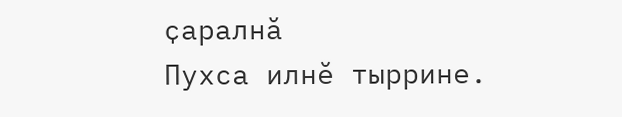ҫаралнӑ
Пухса илнӗ тыррине.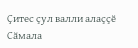Ҫитес ҫул валли алаҫҫӗ
Сӑмала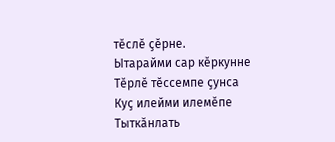тӗслӗ ҫӗрне.
Ытарайми сар кӗркунне
Тӗрлӗ тӗссемпе ҫунса
Куҫ илейми илемӗпе
Тыткӑнлать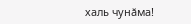халь чунӑма!